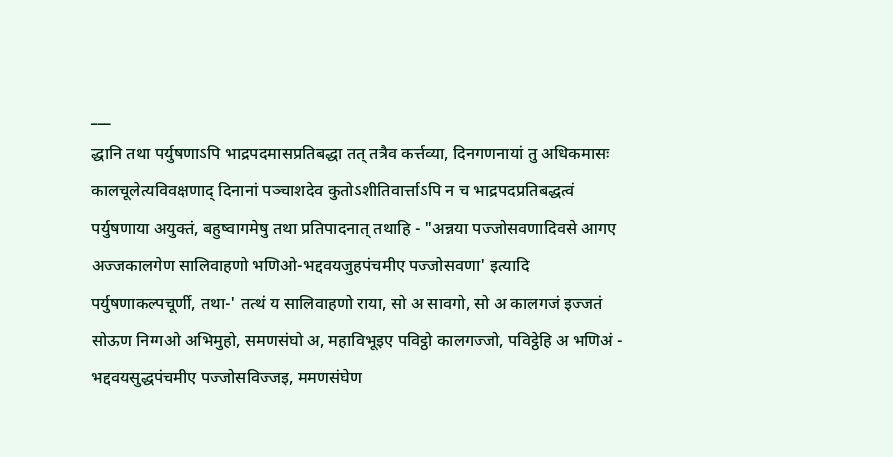___
द्धानि तथा पर्युषणाऽपि भाद्रपदमासप्रतिबद्धा तत् तत्रैव कर्त्तव्या, दिनगणनायां तु अधिकमासः कालचूलेत्यविवक्षणाद् दिनानां पञ्चाशदेव कुतोऽशीतिवार्त्ताऽपि न च भाद्रपदप्रतिबद्धत्वं पर्युषणाया अयुक्तं, बहुष्वागमेषु तथा प्रतिपादनात् तथाहि - "अन्नया पज्जोसवणादिवसे आगए अज्जकालगेण सालिवाहणो भणिओ-भद्दवयजुहपंचमीए पज्जोसवणा' इत्यादि पर्युषणाकल्पचूर्णी, तथा-' तत्थं य सालिवाहणो राया, सो अ सावगो, सो अ कालगजं इज्जतं सोऊण निग्गओ अभिमुहो, समणसंघो अ, महाविभूइए पविट्ठो कालगज्जो, पविट्ठेहि अ भणिअं - भद्दवयसुद्धपंचमीए पज्जोसविज्जइ, ममणसंघेण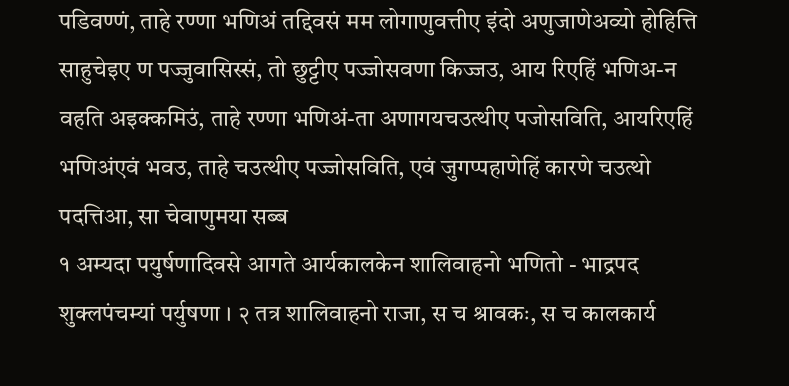पडिवण्णं, ताहे रण्णा भणिअं तद्दिवसं मम लोगाणुवत्तीए इंदो अणुजाणेअव्यो होहित्ति साहुचेइए ण पज्जुवासिस्सं, तो छुट्टीए पज्जोसवणा किज्जउ, आय रिएहिं भणिअ-न वहति अइक्कमिउं, ताहे रण्णा भणिअं-ता अणागयचउत्थीए पजोसविति, आयरिएहिं भणिअंएवं भवउ, ताहे चउत्थीए पज्जोसविति, एवं जुगप्पहाणेहिं कारणे चउत्थो पदत्तिआ, सा चेवाणुमया सब्ब
१ अम्यदा पयुर्षणादिवसे आगते आर्यकालकेन शालिवाहनो भणितो - भाद्रपद शुक्लपंचम्यां पर्युषणा । २ तत्र शालिवाहनो राजा, स च श्रावकः, स च कालकार्य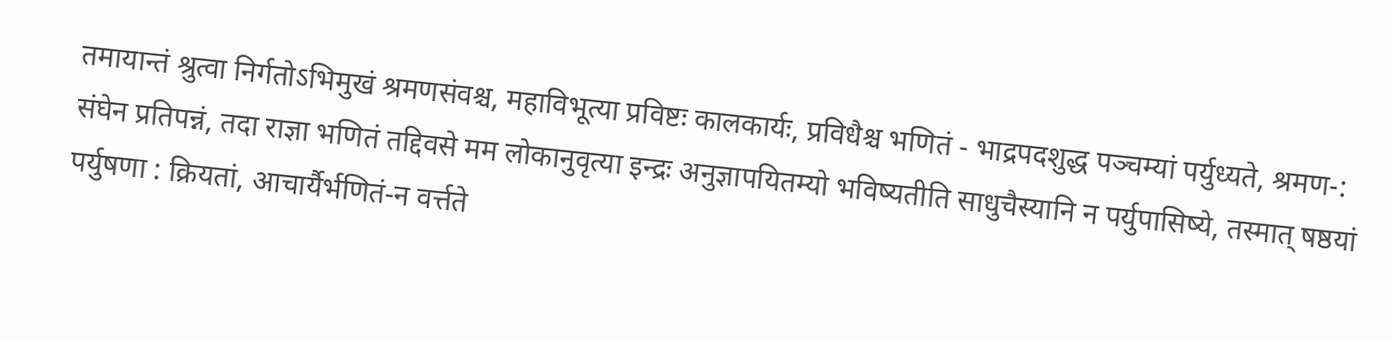तमायान्तं श्रुत्वा निर्गतोऽभिमुखं श्रमणसंवश्च, महाविभूत्या प्रविष्टः कालकार्यः, प्रविधैश्च भणितं - भाद्रपदशुद्ध पञ्चम्यां पर्युध्यते, श्रमण-: संघेन प्रतिपन्नं, तदा राज्ञा भणितं तद्दिवसे मम लोकानुवृत्या इन्द्रः अनुज्ञापयितम्यो भविष्यतीति साधुचैस्यानि न पर्युपासिष्ये, तस्मात् षष्ठयां पर्युषणा : क्रियतां, आचार्यैर्भणितं-न वर्त्तते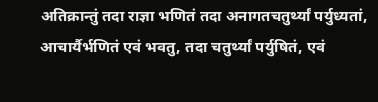अतिक्रान्तुं तदा राज्ञा भणितं तदा अनागतचतुर्थ्यां पर्युध्यतां, आचार्यैर्भणितं एवं भवतु, तदा चतुर्थ्यां पर्युषितं, एवं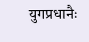युगप्रधानैः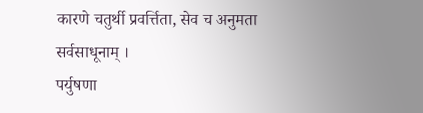कारणे चतुर्थी प्रवर्त्तिता, सेव च अनुमता सर्वसाधूनाम् ।
पर्युषणा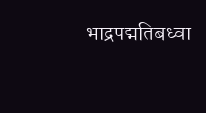भाद्रपद्मतिबध्वा